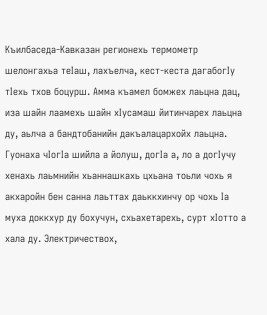Къилбаседа-Кавказан регионехь термометр шелонгахьа теІаш, лахъелча, кест-кеста дагабогІу тІехь тхов боцурш. Амма къамел бомжех лаьцна дац, иза шайн лаамехь шайн хІусамаш йитинчарех лаьцна ду, аьлча а бандтобанийн дакъалацархойх лаьцна. Гуонаха чІогІа шийла а йолуш, догІа а, ло а догІучу хенахь лаьмнийн хьаннашкахь цхьана тоьли чохь я акхаройн бен санна лаьттах даьккхинчу ор чохь Іа муха доккхур ду бохучун, схьахетарехь, сурт хІотто а хала ду. Электричествох,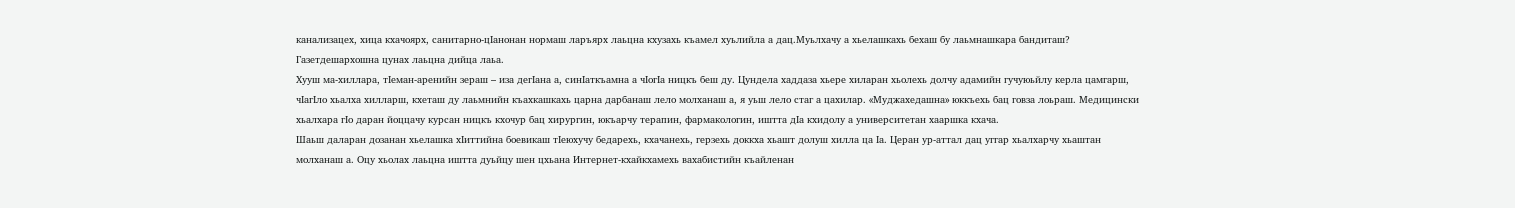канализацех, хица кхачоярх, санитарно-цІанонан нормаш ларъярх лаьцна кхузахь къамел хуьлийла а дац.Муьлхачу а хьелашкахь бехаш бу лаьмнашкара бандиташ? Газетдешархошна цунах лаьцна дийца лаьа.
Хууш ма-хиллара, тІеман-аренийн зераш – иза дегІана а, синІаткъамна а чІогІа ницкъ беш ду. Цундела хаддаза хьере хиларан хьолехь долчу адамийн гучуюьйлу керла цамгарш, чІагІло хьалха хилларш, кхеташ ду лаьмнийн къахкашкахь царна дарбанаш лело молханаш а, я уьш лело стаг а цахилар. «Муджахедашна» юккъехь бац говза лоьраш. Медицински хьалхара гІо даран йоццачу курсан ницкъ кхочур бац хирургин, юкъарчу терапин, фармакологин, иштта дІа кхидолу а университетан хааршка кхача.
Шаьш даларан дозанан хьелашка хІиттийна боевикаш тІеюхучу бедарехь, кхачанехь, герзехь доккха хьашт долуш хилла ца Іа. Церан ур-аттал дац уггар хьалхарчу хьаштан молханаш а. Оцу хьолах лаьцна иштта дуьйцу шен цхьана Интернет-кхайкхамехь вахабистийн къайленан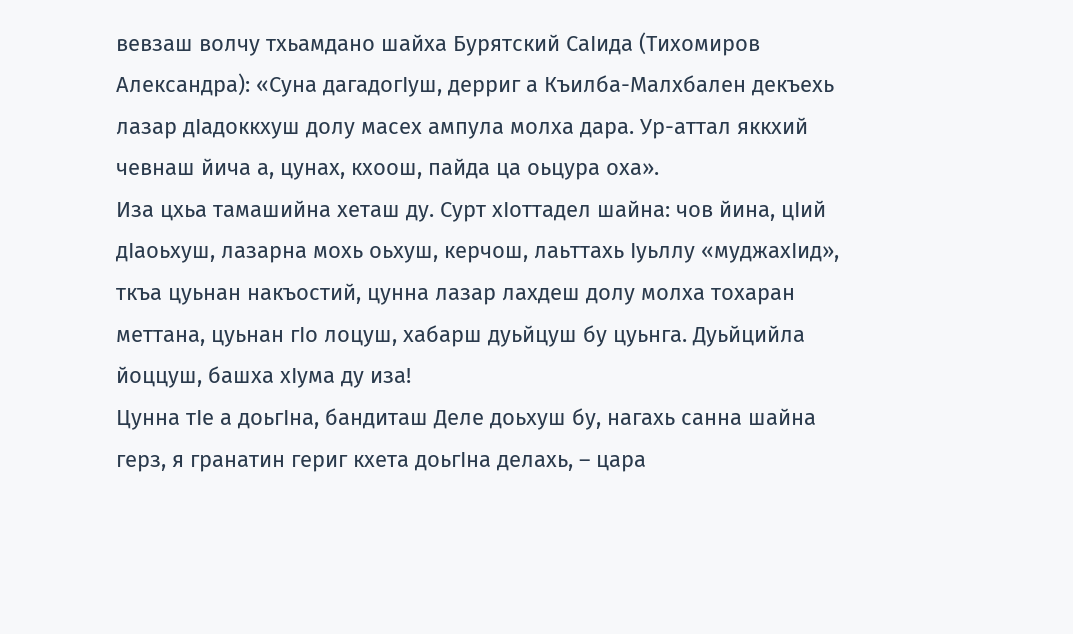вевзаш волчу тхьамдано шайха Бурятский СаІида (Тихомиров Александра): «Суна дагадогІуш, дерриг а Къилба-Малхбален декъехь лазар дІадоккхуш долу масех ампула молха дара. Ур-аттал яккхий чевнаш йича а, цунах, кхоош, пайда ца оьцура оха».
Иза цхьа тамашийна хеташ ду. Сурт хІоттадел шайна: чов йина, цІий дІаоьхуш, лазарна мохь оьхуш, керчош, лаьттахь Іуьллу «муджахІид», ткъа цуьнан накъостий, цунна лазар лахдеш долу молха тохаран меттана, цуьнан гІо лоцуш, хабарш дуьйцуш бу цуьнга. Дуьйцийла йоццуш, башха хІума ду иза!
Цунна тІе а доьгІна, бандиташ Деле доьхуш бу, нагахь санна шайна герз, я гранатин гериг кхета доьгІна делахь, – цара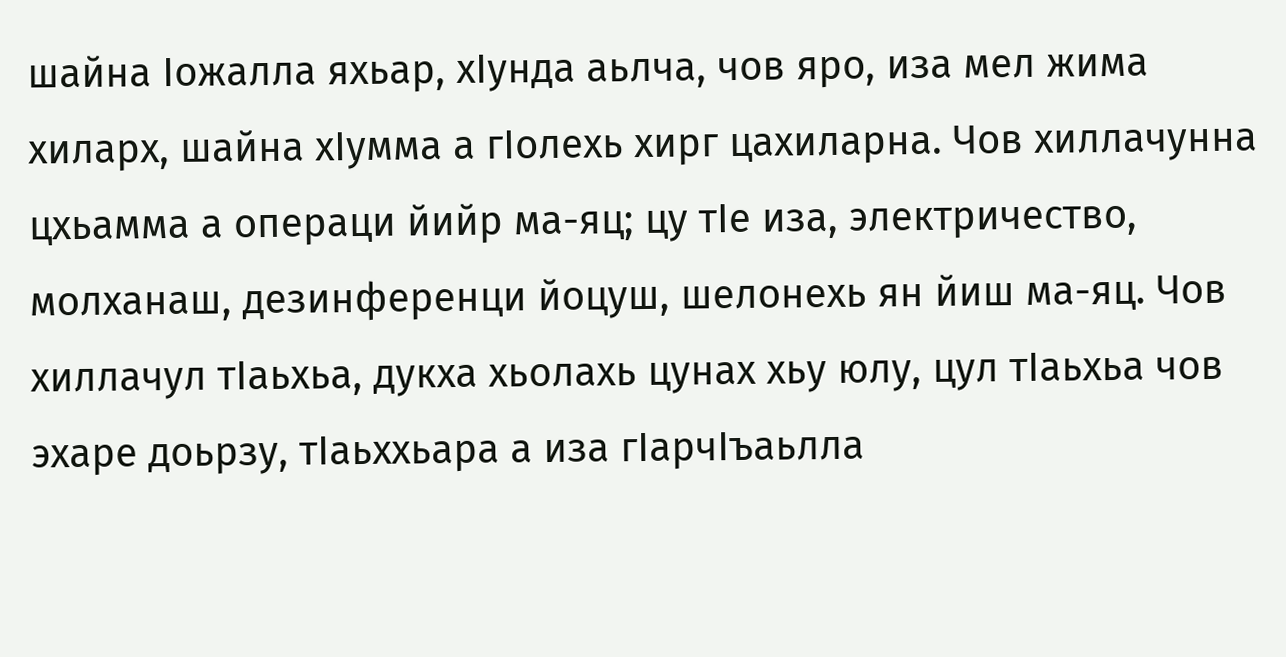шайна Іожалла яхьар, хІунда аьлча, чов яро, иза мел жима хиларх, шайна хІумма а гІолехь хирг цахиларна. Чов хиллачунна цхьамма а операци йийр ма-яц; цу тІе иза, электричество, молханаш, дезинференци йоцуш, шелонехь ян йиш ма-яц. Чов хиллачул тІаьхьа, дукха хьолахь цунах хьу юлу, цул тІаьхьа чов эхаре доьрзу, тІаьххьара а иза гІарчІъаьлла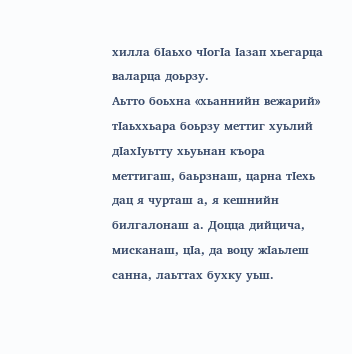хилла бІаьхо чІогІа Іазап хьегарца валарца доьрзу.
Аьтто боьхна «хьаннийн вежарий» тІаьххьара боьрзу меттиг хуьлий дІахІуьтту хьуьнан къора меттигаш, баьрзнаш, царна тІехь дац я чурташ а, я кешнийн билгалонаш а. Доцца дийцича, мисканаш, цІа, да воцу жІаьлеш санна, лаьттах бухку уьш.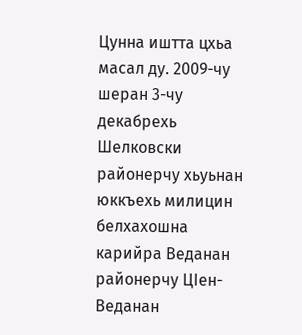Цунна иштта цхьа масал ду. 2009-чу шеран 3-чу декабрехь Шелковски районерчу хьуьнан юккъехь милицин белхахошна карийра Веданан районерчу ЦІен-Веданан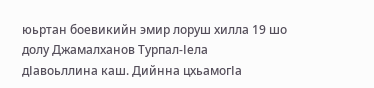юьртан боевикийн эмир лоруш хилла 19 шо долу Джамалханов Турпал-Іела  дІавоьллина каш. Дийнна цхьамогІа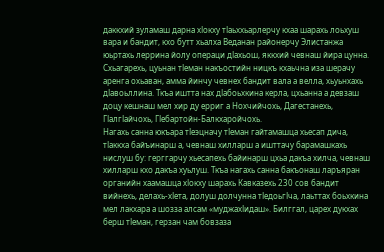даккхий зуламаш дарна хІокху тІаьххьарлерчу кхаа шарахь лоьхуш вара и бандит, кхо бутт хьалха Веданан районерчу Элистанжа юьртахь леррина йолу операци дІахьош, яккхий чевнаш йира цунна. Схьагарехь, цуьнан тІеман накъостийн ницкъ кхаьчна иза шерачу аренга охьаван, амма йинчу чевнех бандит вала а велла, хьуьнхахь дІавоьллина. Ткъа иштта нах дІабоьхкина керла, цхьанна а девзаш доцу кешнаш мел хир ду ерриг а Нохчийчохь, Дагестанехь, ГІалгІайчохь, ГІебартойн-Балкхаройчохь.
Нагахь санна юкъара тІеэцначу тІеман гайтамашца хьесап дича, тІаккха байъинарш а, чевнаш хилларш а ишттачу барамашкахь нислуш бу: герггарчу хьесапехь байинарш цхьа дакъа хилча, чевнаш хилларш кхо дакъа хуьлуш. Ткъа нагахь санна бакъонаш ларъяран органийн хаамашца хІокху шарахь Кавказехь 230 сов бандит вийнехь, делахь-хІета, долуш долчунна тІедоьгІча, лаьттах боьхкина мел лакхара а шозза алсам «муджахІидаш». Билггал, царех дукхах берш тІеман, герзан чам бовзаза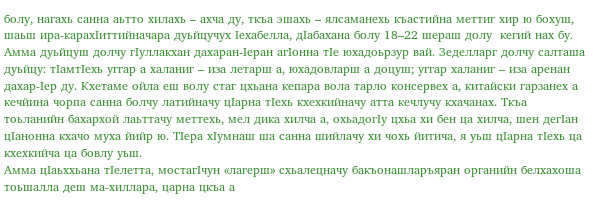болу, нагахь санна аьтто хилахь – ахча ду, ткъа эшахь – ялсаманехь къастийна меттиг хир ю бохуш, шаьш ира-карахІиттийначара дуьйцучух Іехабелла, дІабахана болу 18–22 шераш долу  кегий нах бу.
Амма дуьйцуш долчу гІуллакхан дахаран-Іеран агІонна тІе юхадоьрзур вай. Зеделларг долчу салташа дуьйцу: тІамтІехь уггар а халаниг – иза летарш а, юхадовларш а доцуш; уггар халаниг – иза аренан дахар-Іер ду. Кхетаме ойла еш волу стаг цхьана кепара вола тарло консервех а, китайски гарзанех а кечйина чорпа санна болчу латийначу цІарна тІехь кхехкийначу атта кечлучу кхачанах. Ткъа тоьланийн бахархой лаьттачу меттехь, мел дика хилча а, охьадогІу цхьа хи бен ца хилча, шен дегІан цІанонна кхачо муха йийр ю. ТІера хІумнаш ша санна шийлачу хи чохь йитича, я уьш цІарна тІехь ца кхехкийча ца бовлу уьш.
Амма цІаьххьана тІелетта, мостагІчун «лагерш» схьалецначу бакъонашларъяран органийн белхахоша тоьшалла деш ма-хиллара, царна цкъа а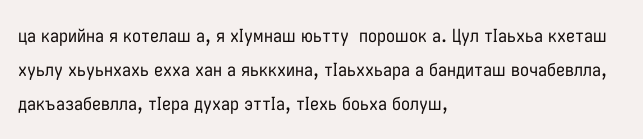ца карийна я котелаш а, я хІумнаш юьтту  порошок а. Цул тІаьхьа кхеташ хуьлу хьуьнхахь ехха хан а яьккхина, тІаьххьара а бандиташ вочабевлла, дакъазабевлла, тІера духар эттІа, тІехь боьха болуш,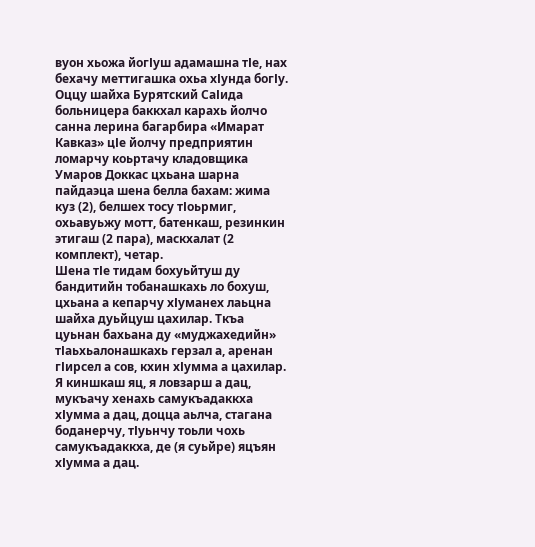вуон хьожа йогІуш адамашна тІе, нах бехачу меттигашка охьа хІунда богІу.
Оццу шайха Бурятский СаІида больницера баккхал карахь йолчо санна лерина багарбира «Имарат Кавказ» цІе йолчу предприятин ломарчу коьртачу кладовщика Умаров Доккас цхьана шарна пайдаэца шена белла бахам: жима куз (2), белшех тосу тІоьрмиг, охьавуьжу мотт, батенкаш, резинкин этигаш (2 пара), маскхалат (2 комплект), четар.
Шена тІе тидам бохуьйтуш ду бандитийн тобанашкахь ло бохуш, цхьана а кепарчу хІуманех лаьцна шайха дуьйцуш цахилар. Ткъа цуьнан бахьана ду «муджахедийн» тІаьхьалонашкахь герзал а, аренан гІирсел а сов, кхин хІумма а цахилар. Я киншкаш яц, я ловзарш а дац, мукъачу хенахь самукъадаккха хІумма а дац, доцца аьлча, стагана боданерчу, тІуьнчу тоьли чохь самукъадаккха, де (я суьйре) яцъян хІумма а дац.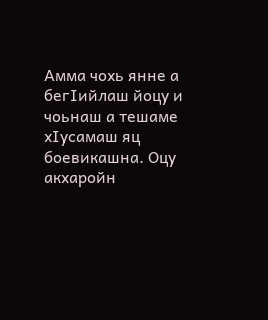Амма чохь янне а бегІийлаш йоцу и чоьнаш а тешаме хІусамаш яц боевикашна. Оцу акхаройн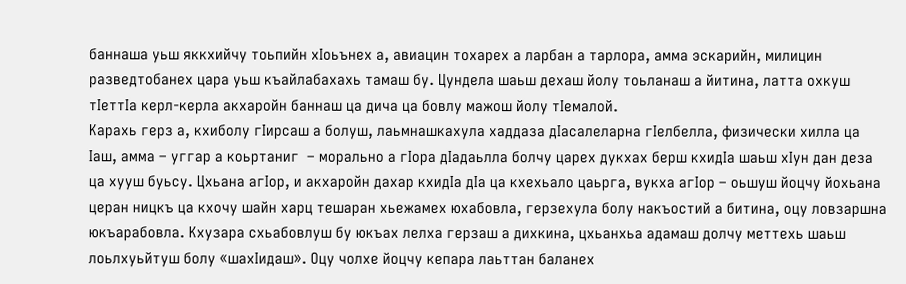баннаша уьш яккхийчу тоьпийн хІоьънех а, авиацин тохарех а ларбан а тарлора, амма эскарийн, милицин разведтобанех цара уьш къайлабахахь тамаш бу. Цундела шаьш дехаш йолу тоьланаш а йитина, латта охкуш  тІеттІа керл-керла акхаройн баннаш ца дича ца бовлу мажош йолу тІемалой.
Карахь герз а, кхиболу гІирсаш а болуш, лаьмнашкахула хаддаза дІасалеларна гІелбелла, физически хилла ца Іаш, амма – уггар а коьртаниг  – морально а гІора дІадаьлла болчу царех дукхах берш кхидІа шаьш хІун дан деза ца хууш буьсу. Цхьана агІор, и акхаройн дахар кхидІа дІа ца кхехьало цаьрга, вукха агІор – оьшуш йоцчу йохьана церан ницкъ ца кхочу шайн харц тешаран хьежамех юхабовла, герзехула болу накъостий а битина, оцу ловзаршна юкъарабовла. Кхузара схьабовлуш бу юкъах лелха герзаш а дихкина, цхьанхьа адамаш долчу меттехь шаьш лоьлхуьйтуш болу «шахІидаш». Оцу чолхе йоцчу кепара лаьттан баланех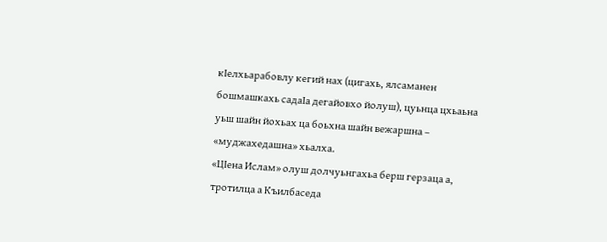кІелхьарабовлу кегий нах (цигахь, ялсаманен бошмашкахь садаІа дегайовхо йолуш), цуьнца цхьаьна уьш шайн йохьах ца боьхна шайн вежаршна – «муджахедашна» хьалха.
«ЦІена Ислам» олуш долчуьнгахьа берш герзаца а, тротилца а Къилбаседа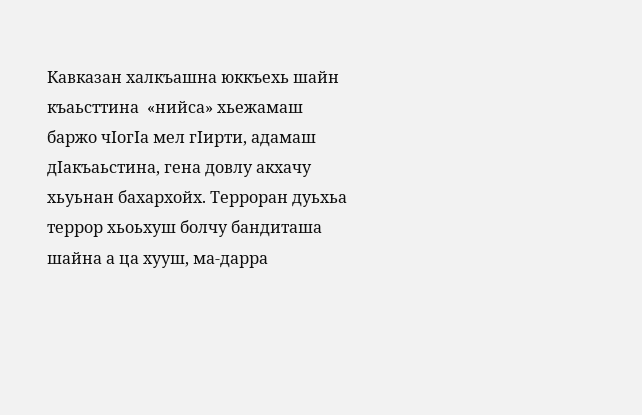Кавказан халкъашна юккъехь шайн къаьсттина  «нийса» хьежамаш баржо чІогІа мел гІирти, адамаш дІакъаьстина, гена довлу акхачу хьуьнан бахархойх. Терроран дуьхьа террор хьоьхуш болчу бандиташа шайна а ца хууш, ма-дарра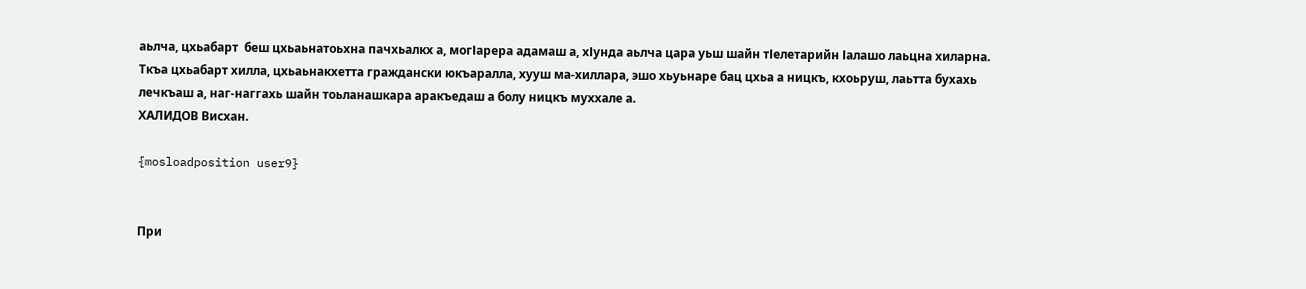аьлча, цхьабарт  беш цхьаьнатоьхна пачхьалкх а, могІарера адамаш а, хІунда аьлча цара уьш шайн тІелетарийн Іалашо лаьцна хиларна. Ткъа цхьабарт хилла, цхьаьнакхетта граждански юкъаралла, хууш ма-хиллара, эшо хьуьнаре бац цхьа а ницкъ, кхоьруш, лаьтта бухахь лечкъаш а, наг-наггахь шайн тоьланашкара аракъедаш а болу ницкъ муххале а.
ХАЛИДОВ Висхан.

{mosloadposition user9}


При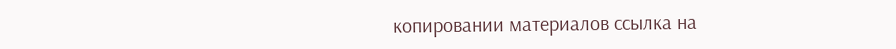копировании материалов ссылка на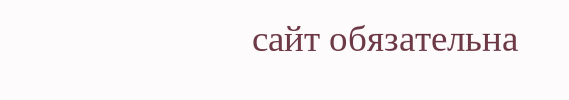сайт обязательна